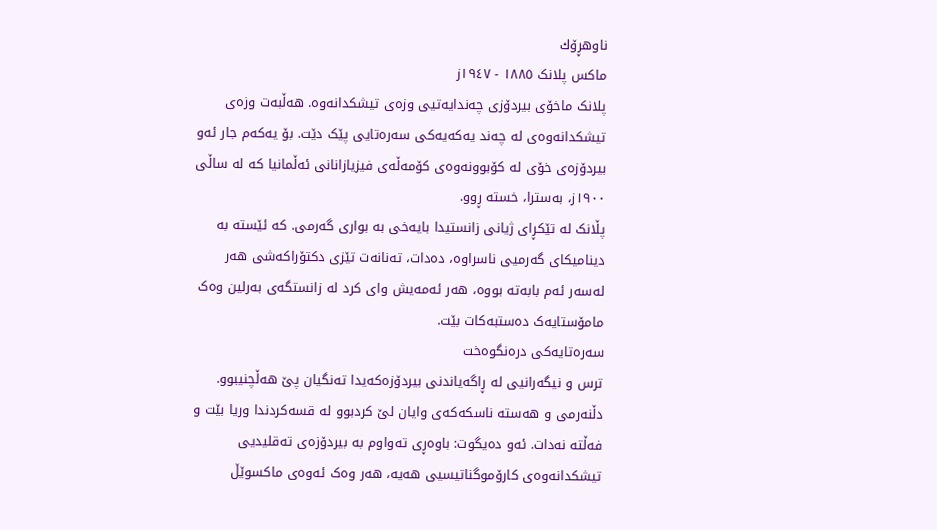ناوهڕۆك
ماکس پلانک ١٨٨٥ - ١٩٤٧ز
پلانک ماخۆی بیردۆزی چەندایەتیی وزەی تیشکدانەوە. هەڵبەت وزەی تیشکدانەوەی لە چەند یەکەیەکی سەرەتایی پێک دێت. بۆ یەکەم جار ئەو بیردۆزەی خۆی لە کۆبوونەوەی کۆمەڵەی فیزیازانانی ئەڵمانیا کە لە ساڵی ١٩٠٠ز، بەسترا، خستە ڕوو.
پڵانک لە تێکڕای ژیانی زانستیدا بایەخی بە بواری گەرمی. کە ئێستە بە دینامیکای گەرمیی ناسراوە، دەدات، تەنانەت تێزی دکتۆراکەشی هەر لەسەر ئەم بابەتە بووە، هەر ئەمەیش وای کرد لە زانستگەی بەرلین وەک مامۆستایەک دەستبەکات بێت.
سەرەتایەکی درەنگوەخت
ترس و نیگەرانیی لە ڕاگەیاندنی بیردۆزەکەیدا تەنگیان پێ هەڵچنیبوو. دڵنەرمی و هەستە ناسکەکەی وایان لێ کردبوو لە قسەکردندا وریا بێت و فەڵتە نەدات. ئەو دەیگوت: باوەڕی تەواوم بە بیردۆزەی تەقلیدیی تیشکدانەوەی کارۆموگناتیسیی هەیە، هەر وەک ئەوەی ماکسوێڵ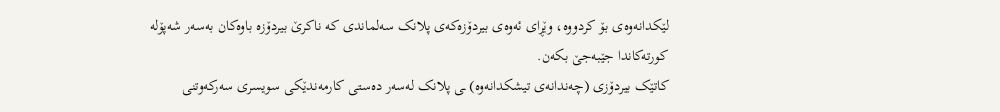لێکدانەوەی بۆ کردووە، وێڕای ئەوەی بیردۆزەکەی پلانک سەلماندی کە ناکرێ بیردۆزە باوەکان بەسەر شەپۆلە کورتەکاندا جێبەجێ بکەن.
کاتێک بیردۆزی (چەندانەی تیشکدانەوە) ـی پلانک لەسەر دەستی کارمەندێکی سویسری سەرکەوتنی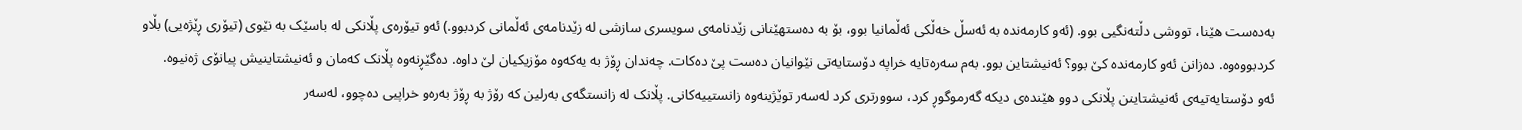بەدەست هێنا، تووشی دڵتەنگیی بوو. (ئەو کارمەندە بە ئەسڵ خەڵکی ئەڵمانیا بوو، بۆ بە دەستهێنانی زێدنامەی سویسری سازشی لە زێدنامەی ئەڵمانی کردبوو.) ئەو تیۆرەی پڵانکی لە باسێک بە نێوی (تیۆری ڕێژەیی) بڵاو کردبووەوە. دەزانن ئەو کارمەندە کێ بوو؟ ئەنیشتاین بوو. بەم سەرەتایە خراپە دۆستایەتی نێوانیان دەست پێ دەکات. چەندان ڕۆژ بە یەکەوە مۆزیکیان لێ داوە. دەگێڕنەوە پڵانک کەمان و ئەنیشتاینیش پیانۆی ژەنیوە.
ئەو دۆستایەتیەی ئەنیشتاینن پڵانکی دوو هێندەی دیکە گەرموگوڕ کرد، سوورتری کرد لەسەر توێژینەوە زانستییەکانی. پڵانک لە زانستگەی بەرلین کە رۆژ بە ڕۆژ بەرەو خراپیی دەچوو، لەسەر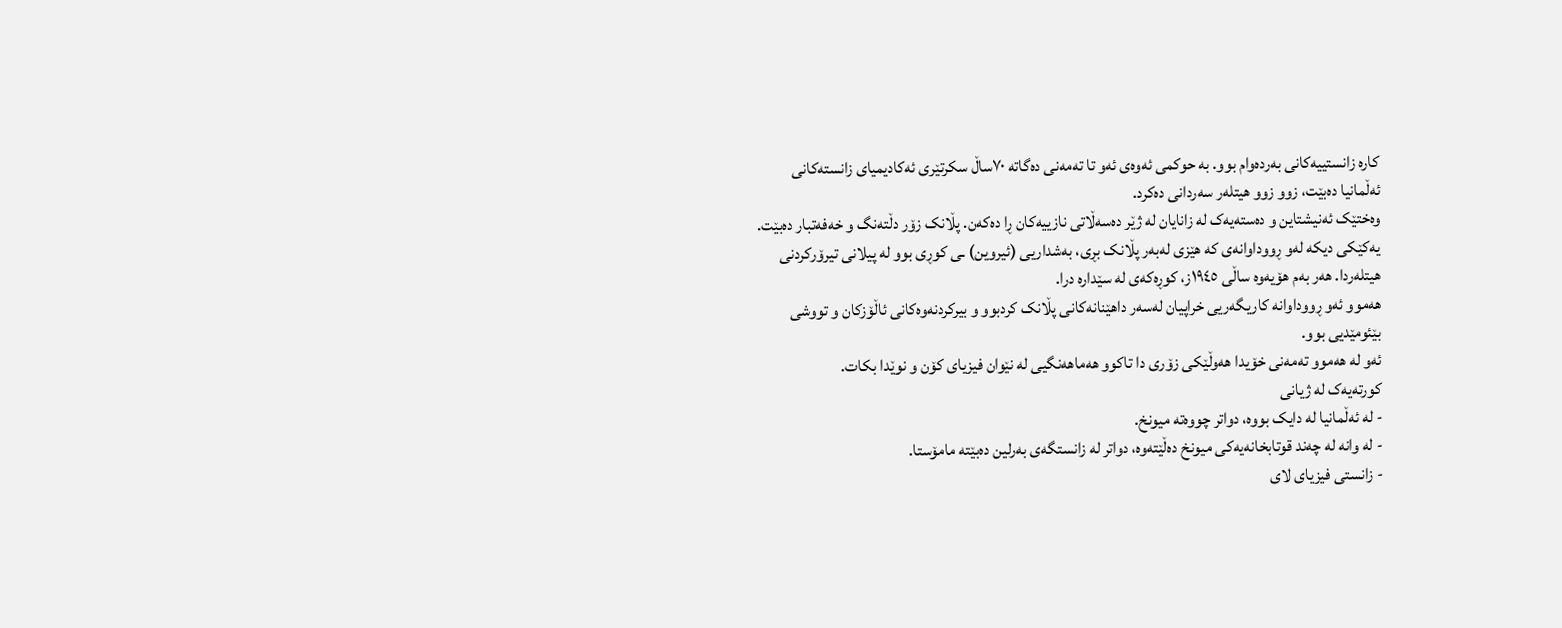کارە زانستییەکانی بەردەوام بوو. بە حوکمی ئەوەی ئەو تا تەمەنی دەگاتە ٧٠ساڵ سکرتێری ئەکادیمیای زانستەکانی ئەڵمانیا دەبێت، زوو زوو هیتلەر سەردانی دەکرد.
وەختێک ئەنیشتاین و دەستەیەک لە زانایان لە ژێر دەسەڵاتی نازییەکان ڕا دەکەن. پڵانک زۆر دڵتەنگ و خەفەتبار دەبێت. یەكێکی دیکە لەو ڕووداوانەی کە هێزی لەبەر پڵانک بڕی، بەشداریی (ئیروین) ـی کوڕی بوو لە پیلانی تیرۆرکردنی هیتلەردا. هەر بەم هۆیەوە ساڵی ١٩٤٥ز، کوڕەکەی لە سێدارە درا.
هەموو ئەو ڕووداوانە کاریگەریی خراپیان لەسەر داهێنانەکانی پڵانک کردبوو و بیرکردنەوەکانی ئاڵۆزکان و تووشی بێئومێدیی بوو.
ئەو لە هەموو تەمەنی خۆیدا هەوڵێکی زۆری دا تاکوو هەماهەنگیی لە نێوان فیزیای کۆن و نوێدا بکات.
کورتەیەک لە ژیانی
- لە ئەڵمانیا لە دایک بووە، دواتر چووەتە میونخ.
- لە وانە لە چەند قوتابخانەیەکی میونخ دەڵێتەوە، دواتر لە زانستگەی بەرلین دەبێتە مامۆستا.
- زانستی فیزیای لای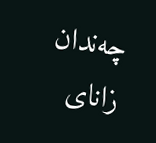چەندان زانای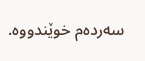سەردەم خوێندووە.